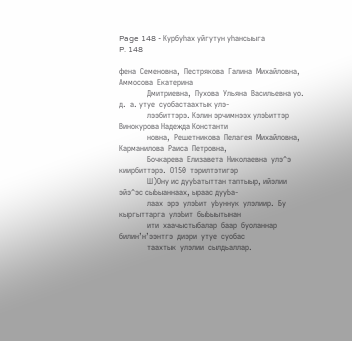Page 148 - Курбуһах уйгутун уһансыыга
P. 148

фена  Семеновна,  Пестрякова  Галина  Михайловна,  Аммосова  Екатерина
              Дмитриевна,  Пухова  Ульяна  Васильевна уо. д.  а. утуе  суобастаахтык улэ-
              лээбиттэрэ. Кэлин эрчимнээх улэЬиттэр Винокурова Надежда Константи
              новна,  Решетникова  Пелагея  Михайловна,  Карманилова  Раиса  Петровна,
              Бочкарева  Елизавета  Николаевна  улэ^э  киирбиттэрэ.  О150  тэрилтэтигэр
              Ш)Ону ис дууЬатыттан таптыыр, ийэлии эйэ^эс сыЬыаннаах, ыраас дууЬа-
              лаах  эрэ  улэЬит  уЬуннук  улэлиир.  Бу  кыргыттарга  улэЬит  быЬыытынан
              ити  хаачыстыбалар  баар  буоланнар  билин’н’ээнтгэ  диэри  утуе  суобас
              таахтык  улэлии  сылдьаллар.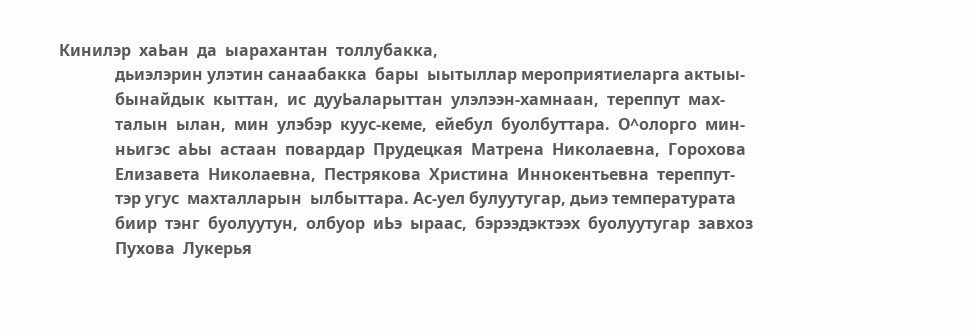Кинилэр  хаЬан  да  ыарахантан  толлубакка,
              дьиэлэрин улэтин санаабакка  бары  ыытыллар мероприятиеларга актыы-
              бынайдык  кыттан,  ис  дууЬаларыттан  улэлээн-хамнаан,  тереппут  мах-
              талын  ылан,  мин  улэбэр  куус-кеме,  ейебул  буолбуттара.  О^олорго  мин-
              ньигэс  аЬы  астаан  повардар  Прудецкая  Матрена  Николаевна,  Горохова
              Елизавета  Николаевна,  Пестрякова  Христина  Иннокентьевна  тереппут-
              тэр угус  махталларын  ылбыттара. Ас-уел булуутугар, дьиэ температурата
              биир  тэнг  буолуутун,  олбуор  иЬэ  ыраас,  бэрээдэктээх  буолуутугар  завхоз
              Пухова  Лукерья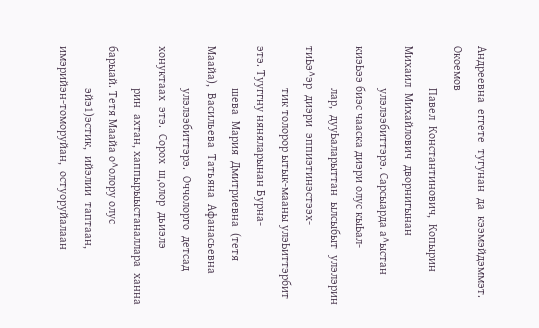Андреевна  еггете  тугунан  да  кээмэйдэммэт.  Окоемов
              Павел  Константинович,  Копырин  Михаил  Михайлович  дворнигынан
              улэлээбиттэрэ. Сарсыарда а^ыстан  киэЬээ биэс чааска диэри олус кыЬал-
              лар,  дууЬаларыттан  ылсыбыт  улэлэрин  тиЬэ^эр  диэри  эппиэтинэстээх-
              тик толорор ытык-мааны улэЬиттэрбит этэ. Тууггну няняларынан Бурна-
              шева  Мария  Дмитриевна  (тетя  Маайа),  Васильева  Татьяна  Афанасьевна
              улэлээбиттэрэ.  Оччолорго  детсад  хонуктаах  этэ.  Сорох  ш,олор  дьиэлэ
              рин  ахтан, хаппырыыстаналлара  ханна барыай. Тетя Маайа о^олору олус
              эйэ1)эстик,  ийэлии  таптаан,  имэрийэн-томоруйан,  остуоруйалаан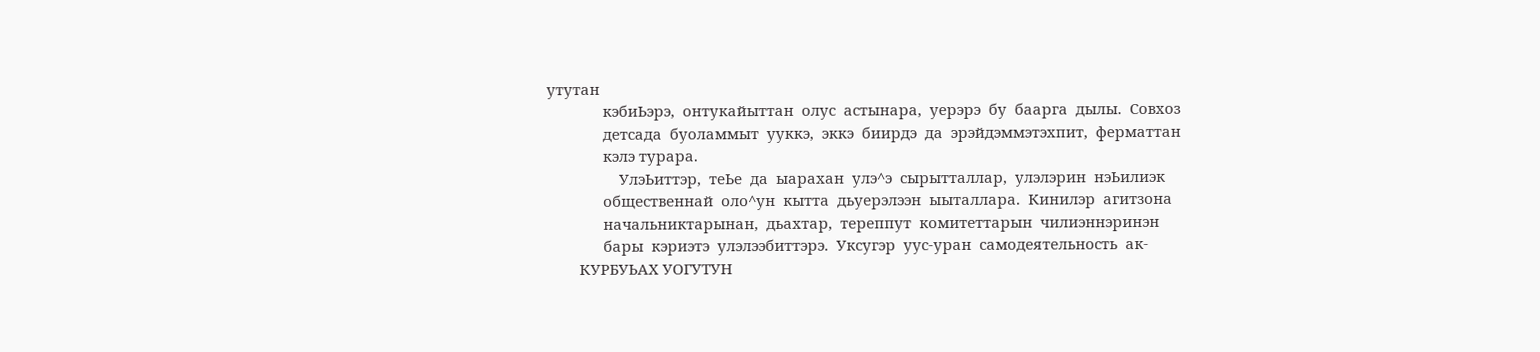утутан
              кэбиЬэрэ,  онтукайыттан  олус  астынара,  уерэрэ  бу  баарга  дылы.  Совхоз
              детсада  буоламмыт  ууккэ,  эккэ  биирдэ  да  эрэйдэммэтэхпит,  ферматтан
              кэлэ турара.
                  УлэЬиттэр,  теЬе  да  ыарахан  улэ^э  сырытталлар,  улэлэрин  нэЬилиэк
              общественнай  оло^ун  кытта  дьуерэлээн  ыыталлара.  Кинилэр  агитзона
              начальниктарынан,  дьахтар,  тереппут  комитеттарын  чилиэннэринэн
              бары  кэриэтэ  улэлээбиттэрэ.  Уксугэр  уус-уран  самодеятельность  ак-
        КУРБУЬАХ УОГУТУН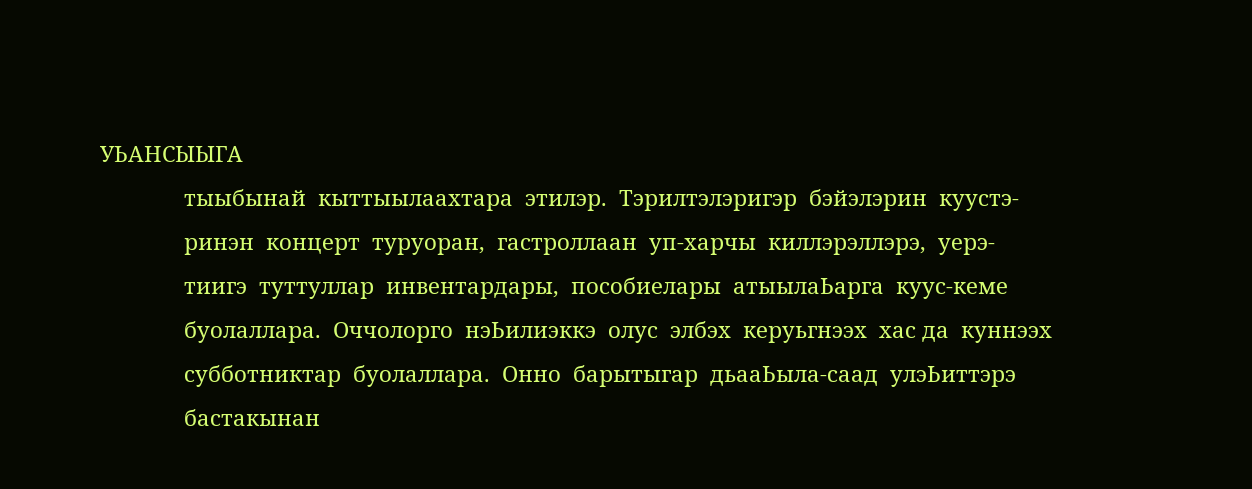УЬАНСЫЫГА
              тыыбынай  кыттыылаахтара  этилэр.  Тэрилтэлэригэр  бэйэлэрин  куустэ-
              ринэн  концерт  туруоран,  гастроллаан  уп-харчы  киллэрэллэрэ,  уерэ-
              тиигэ  туттуллар  инвентардары,  пособиелары  атыылаЬарга  куус-кеме
              буолаллара.  Оччолорго  нэЬилиэккэ  олус  элбэх  керуьгнээх  хас да  куннээх
              субботниктар  буолаллара.  Онно  барытыгар  дьааЬыла-саад  улэЬиттэрэ
              бастакынан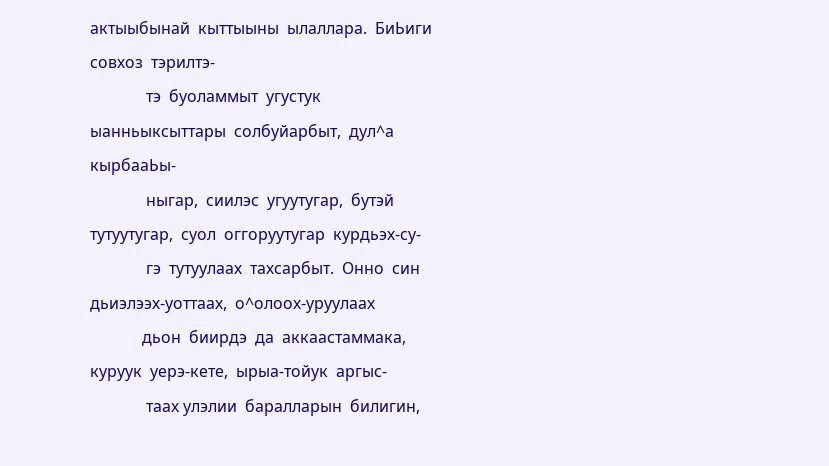актыыбынай  кыттыыны  ылаллара.  БиЬиги  совхоз  тэрилтэ-
              тэ  буоламмыт  угустук  ыанньыксыттары  солбуйарбыт,  дул^а  кырбааЬы-
              ныгар,  сиилэс  угуутугар,  бутэй тутуутугар,  суол  оггоруутугар  курдьэх-су-
              гэ  тутуулаах  тахсарбыт.  Онно  син  дьиэлээх-уоттаах,  о^олоох-уруулаах
             дьон  биирдэ  да  аккаастаммака,  куруук  уерэ-кете,  ырыа-тойук  аргыс-
              таах улэлии  баралларын  билигин,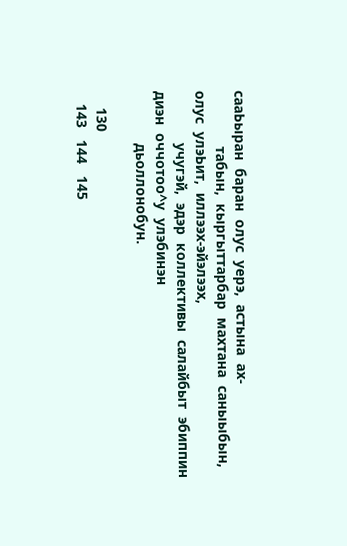сааЬыран  баран  олус  уерэ,  астына  ах-
              табын,  кыргыттарбар  махтана  саныыбын,  олус  улэЬит,  иллээх-эйэлээх,
             учугэй,  эдэр  коллективы  салайбыт  эбиппин  диэн  оччотоо^у  улэбинэн
             дьоллонобун.

    130
   143   144   145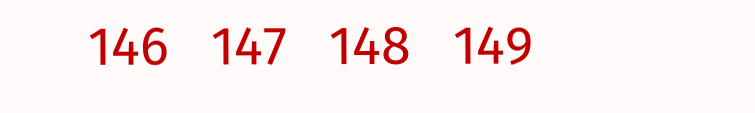146   147   148   149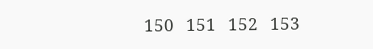150   151   152   153